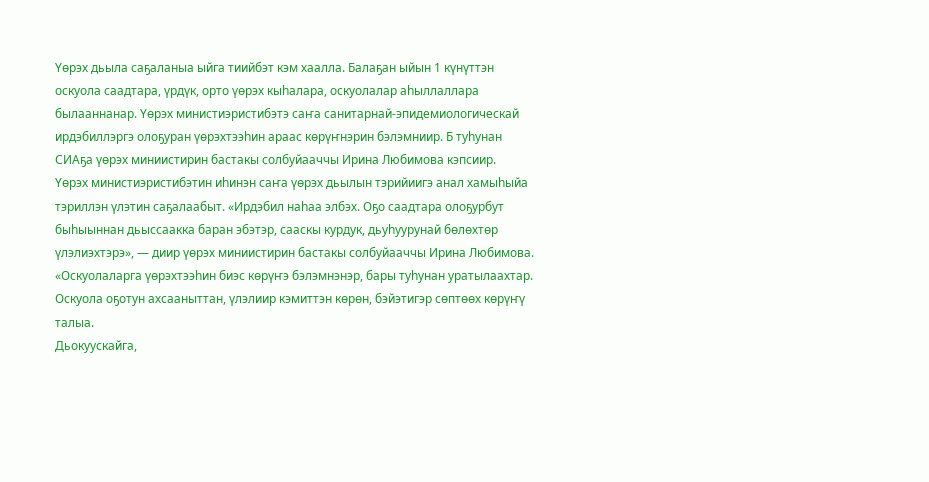Үөрэх дьыла саҕаланыа ыйга тиийбэт кэм хаалла. Балаҕан ыйын 1 күнүттэн оскуола саадтара, үрдүк, орто үөрэх кыһалара, оскуолалар аһыллаллара былааннанар. Үөрэх министиэристибэтэ саҥа санитарнай-эпидемиологическай ирдэбиллэргэ олоҕуран үөрэхтээһин араас көрүҥнэрин бэлэмниир. Б туһунан СИАҕа үөрэх миниистирин бастакы солбуйааччы Ирина Любимова кэпсиир.
Үөрэх министиэристибэтин иһинэн саҥа үөрэх дьылын тэрийиигэ анал хамыһыйа тэриллэн үлэтин саҕалаабыт. «Ирдэбил наһаа элбэх. Оҕо саадтара олоҕурбут быһыыннан дьыссаакка баран эбэтэр, сааскы курдук, дьуһуурунай бөлөхтөр үлэлиэхтэрэ», — диир үөрэх миниистирин бастакы солбуйааччы Ирина Любимова.
«Оскуолаларга үөрэхтээһин биэс көрүҥэ бэлэмнэнэр, бары туһунан уратылаахтар. Оскуола оҕотун ахсааныттан, үлэлиир кэмиттэн көрөн, бэйэтигэр сөптөөх көрүҥү талыа.
Дьокуускайга,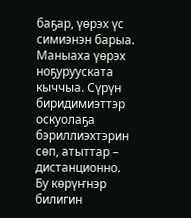баҕар, үөрэх үс симиэнэн барыа. Маныаха үөрэх ноҕурууската кыччыа. Сүрүн биридимиэттэр оскуолаҕа бэриллиэхтэрин сөп, атыттар – дистанционно.
Бу көрүҥнэр билигин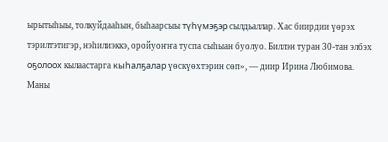ырытыһыы, толкуйдааһын, быһаарсыы түһүмэҕэр сылдьаллар. Хас биирдии үөрэх тэрилтэтигэр, нэһилиэккэ, оройуоҥҥа туспа сыһыан буолуо. Биллэн туран 30-тан элбэх оҕолоох кылаастарга кыһалҕалар үөскүөхтэрин сөп», — диир Ирина Любимова.
Маны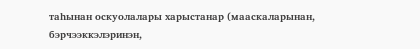таһынан оскуолалары харыстанар (мааскаларынан, бэрчээккэлэринэн,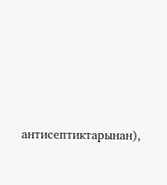антисептиктарынан),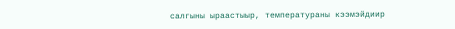салгыны ыраастыыр, температураны кээмэйдиир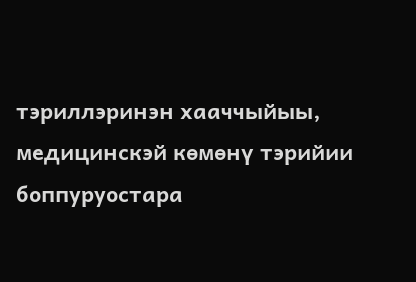тэриллэринэн хааччыйыы, медицинскэй көмөнү тэрийии боппуруостара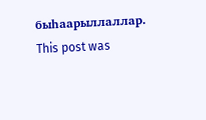быһаарыллаллар.
This post was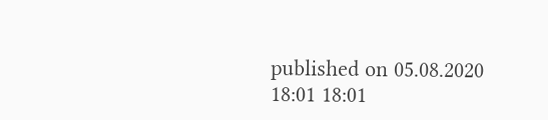published on 05.08.2020 18:01 18:01